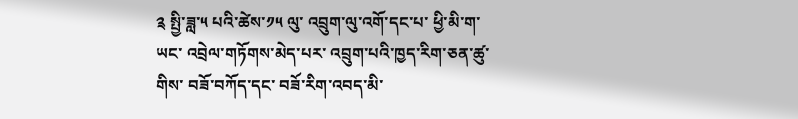༉ སྤྱི་ཟླ་༥ པའི་ཚེས་༡༥ ལུ་ འབྲུག་ལུ་འགོ་དང་པ་ ཕྱི་མི་ག་ཡང་ འབྲེལ་གཏོགས་མེད་པར་ འབྲུག་པའི་ཁྱད་རིག་ཅན་ཚུ་གིས་ བཟོ་བཀོད་དང་ བཟོ་རིག་འབད་མི་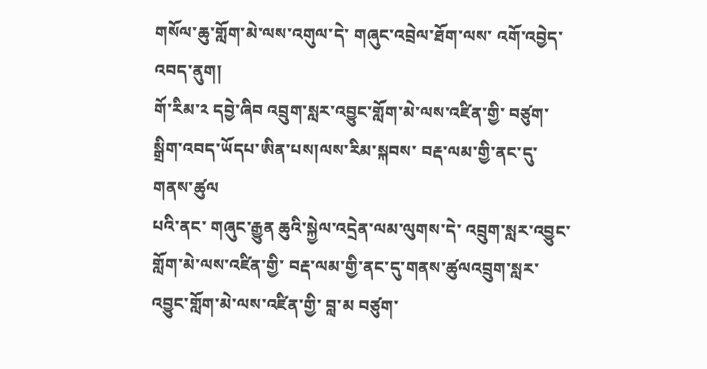གསོལ་ཆུ་གློག་མེ་ལས་འགུལ་དེ་ གཞུང་འབྲེལ་ཐོག་ལས་ འགོ་འབྱེད་འབད་ནུག།
གོ་རིམ་༢ དབྱེ་ཞིབ འབྲུག་སླར་འབྱུང་གློག་མེ་ལས་འཛིན་གྱི་ བཙུག་སྒྲིག་འབད་ཡོདཔ་ཨིན་པས།ལས་རིམ་སྐབས་ བརྡ་ལམ་གྱི་ནང་དུ་གནས་ཚུལ
པའི་ནང་ གཞུང་རྒྱུན ཆུའི་སྐྱེལ་འདྲེན་ལམ་ལུགས་དེ་ འབྲུག་སླར་འབྱུང་གློག་མེ་ལས་འཛིན་གྱི་ བརྡ་ལམ་གྱི་ནང་དུ་གནས་ཚུལའབྲུག་སླར་འབྱུང་གློག་མེ་ལས་འཛིན་གྱི་ བླ་མ བཙུག་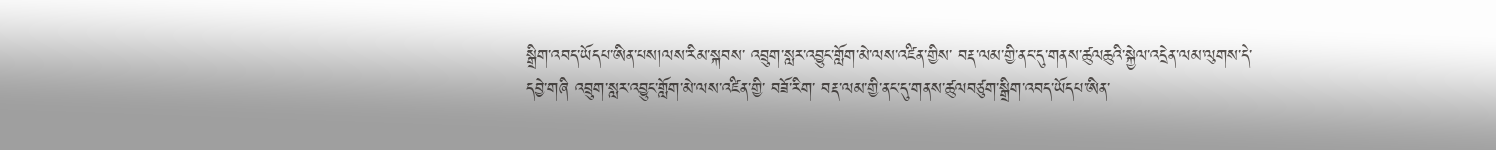སྒྲིག་འབད་ཡོདཔ་ཨིན་པས།ལས་རིམ་སྐབས་ འབྲུག་སླར་འབྱུང་གློག་མེ་ལས་འཛིན་གྱིས་ བརྡ་ལམ་གྱི་ནང་དུ་གནས་ཚུལཆུའི་སྐྱེལ་འདྲེན་ལམ་ལུགས་དེ་ དབྱེ་གཞི འབྲུག་སླར་འབྱུང་གློག་མེ་ལས་འཛིན་གྱི་ བཟོ་རིག་ བརྡ་ལམ་གྱི་ནང་དུ་གནས་ཚུལབཙུག་སྒྲིག་འབད་ཡོདཔ་ཨིན་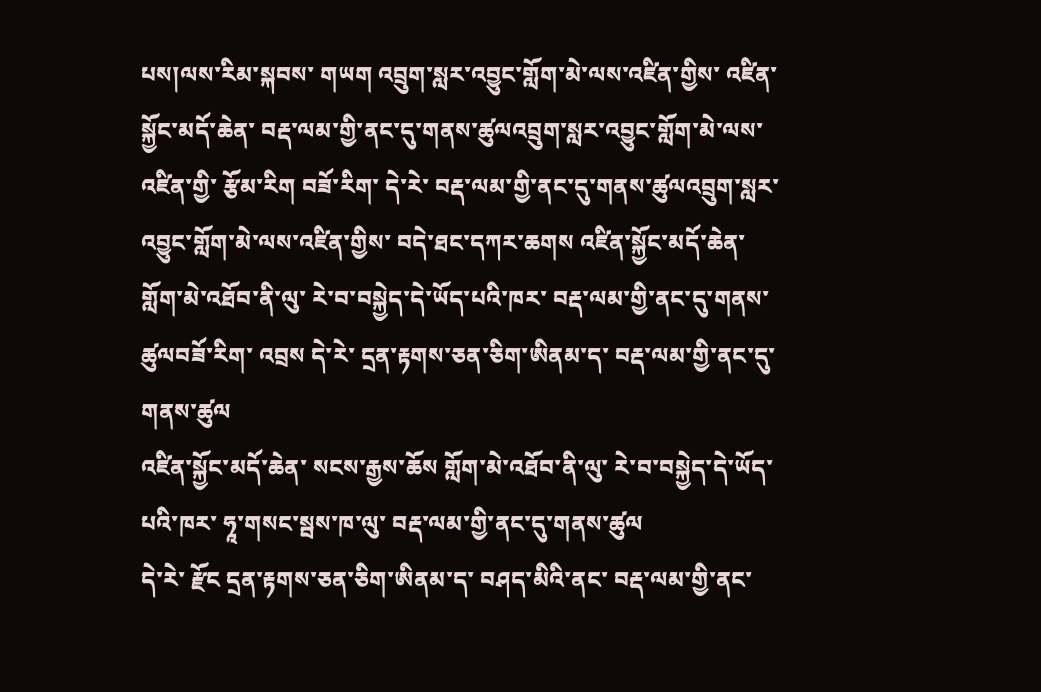པས།ལས་རིམ་སྐབས་ གཡག འབྲུག་སླར་འབྱུང་གློག་མེ་ལས་འཛིན་གྱིས་ འཛིན་སྐྱོང་མདོ་ཆེན་ བརྡ་ལམ་གྱི་ནང་དུ་གནས་ཚུལའབྲུག་སླར་འབྱུང་གློག་མེ་ལས་འཛིན་གྱི་ རྩོམ་རིག བཟོ་རིག་ དེ་རེ་ བརྡ་ལམ་གྱི་ནང་དུ་གནས་ཚུལའབྲུག་སླར་འབྱུང་གློག་མེ་ལས་འཛིན་གྱིས་ བདེ་ཐང་དཀར་ཆགས འཛིན་སྐྱོང་མདོ་ཆེན་ གློག་མེ་འཐོབ་ནི་ལུ་ རེ་བ་བསྐྱེད་དེ་ཡོད་པའི་ཁར་ བརྡ་ལམ་གྱི་ནང་དུ་གནས་ཚུལབཟོ་རིག་ འབྲས དེ་རེ་ དྲན་རྟགས་ཅན་ཅིག་ཨིནམ་ད་ བརྡ་ལམ་གྱི་ནང་དུ་གནས་ཚུལ
འཛིན་སྐྱོང་མདོ་ཆེན་ སངས་རྒྱས་ཆོས གློག་མེ་འཐོབ་ནི་ལུ་ རེ་བ་བསྐྱེད་དེ་ཡོད་པའི་ཁར་ ཧཱ་གསང་སྦས་ཁ་ལུ་ བརྡ་ལམ་གྱི་ནང་དུ་གནས་ཚུལ
དེ་རེ་ རྫོང དྲན་རྟགས་ཅན་ཅིག་ཨིནམ་ད་ བཤད་མིའི་ནང་ བརྡ་ལམ་གྱི་ནང་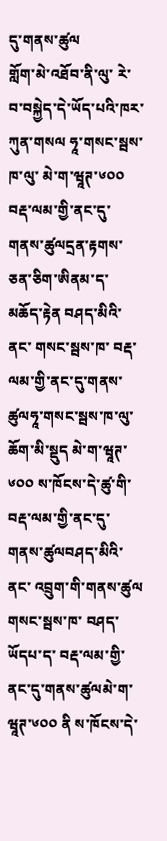དུ་གནས་ཚུལ
གློག་མེ་འཐོབ་ནི་ལུ་ རེ་བ་བསྐྱེད་དེ་ཡོད་པའི་ཁར་ ཀུན་གསལ ཧཱ་གསང་སྦས་ཁ་ལུ་ མེ་ག་ཝཱཊ་༦༠༠ བརྡ་ལམ་གྱི་ནང་དུ་གནས་ཚུལདྲན་རྟགས་ཅན་ཅིག་ཨིནམ་ད་ མཆོད་རྟེན བཤད་མིའི་ནང་ གསང་སྦས་ཁ་ བརྡ་ལམ་གྱི་ནང་དུ་གནས་ཚུལཧཱ་གསང་སྦས་ཁ་ལུ་ ཆོག་མི་སྡུད མེ་ག་ཝཱཊ་༦༠༠ ས་ཁོངས་དེ་ཚུ་གི་ བརྡ་ལམ་གྱི་ནང་དུ་གནས་ཚུལབཤད་མིའི་ནང་ འབྲུག་གི་གནས་ཚུལ གསང་སྦས་ཁ་ བཤད་ཡོདཔ་ད་ བརྡ་ལམ་གྱི་ནང་དུ་གནས་ཚུལམེ་ག་ཝཱཊ་༦༠༠ ནི ས་ཁོངས་དེ་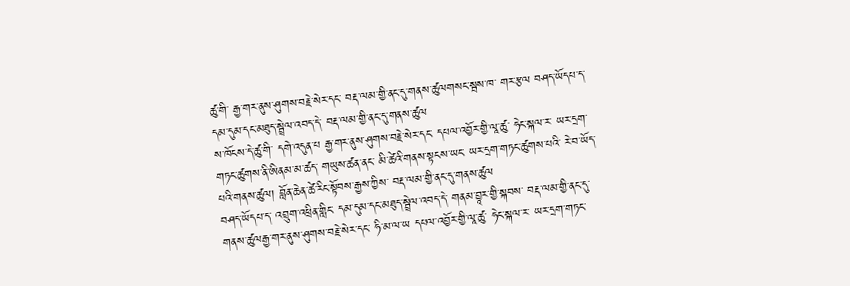ཚུ་གི་ རྒྱ་གར་ནུས་ཤུགས་བརྗེ་སེར་དང་ བརྡ་ལམ་གྱི་ནང་དུ་གནས་ཚུལགསང་སྦས་ཁ་ གར་རྩལ བཤད་ཡོདཔ་ད་ དམ་དུམ་དང་མཐུད་སྦྲེལ་འབད་དེ་ བརྡ་ལམ་གྱི་ནང་དུ་གནས་ཚུལ
ས་ཁོངས་དེ་ཚུ་གི་ དགེ་འདུན་པ རྒྱ་གར་ནུས་ཤུགས་བརྗེ་སེར་དང་ དཔལ་འབྱོར་གྱི་ལཱ་ཚུ་ ཧེང་སྐལ་ར་ ཡར་དྲག་གཏང་ཚུགས་ནི་ཨིནམ་མ་ཚད་ གཡུས་ཚན་ནང་ མི་ཚེའི་གནས་སྟངས་ཡང་ ཡར་དྲག་གཏང་ཚུགས་པའི་ རེ་བ་ཡོད་པའི་གནས་ཚུལ། བློན་ཆེན་ཚེ་རིང་སྟོབས་རྒྱས་ཀྱིས་ བརྡ་ལམ་གྱི་ནང་དུ་གནས་ཚུལ
བཤད་ཡོདཔ་ད་ འབྲུག་འཕྲིན་གླིང་ དམ་དུམ་དང་མཐུད་སྦྲེལ་འབད་དེ་ གནམ་བྱཱར་གྱི་སྐབས་ བརྡ་ལམ་གྱི་ནང་དུ་གནས་ཚུལརྒྱ་གར་ནུས་ཤུགས་བརྗེ་སེར་དང་ ཧི་མ་ལ་ཡ དཔལ་འབྱོར་གྱི་ལཱ་ཚུ་ ཧེང་སྐལ་ར་ ཡར་དྲག་གཏང་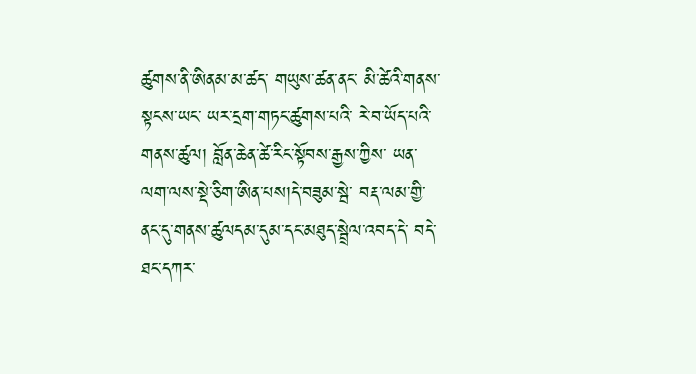ཚུགས་ནི་ཨིནམ་མ་ཚད་ གཡུས་ཚན་ནང་ མི་ཚེའི་གནས་སྟངས་ཡང་ ཡར་དྲག་གཏང་ཚུགས་པའི་ རེ་བ་ཡོད་པའི་གནས་ཚུལ། བློན་ཆེན་ཚེ་རིང་སྟོབས་རྒྱས་ཀྱིས་ ཡན་ལག་ལས་སྡེ་ཅིག་ཨིན་པས།དེ་བཟུམ་སྦེ་ བརྡ་ལམ་གྱི་ནང་དུ་གནས་ཚུལདམ་དུམ་དང་མཐུད་སྦྲེལ་འབད་དེ་ བདེ་ཐང་དཀར་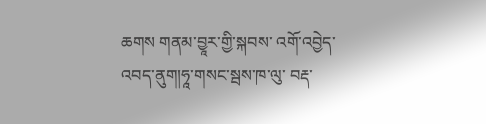ཆགས གནམ་བྱཱར་གྱི་སྐབས་ འགོ་འབྱེད་འབད་ནུག།ཧཱ་གསང་སྦས་ཁ་ལུ་ བརྡ་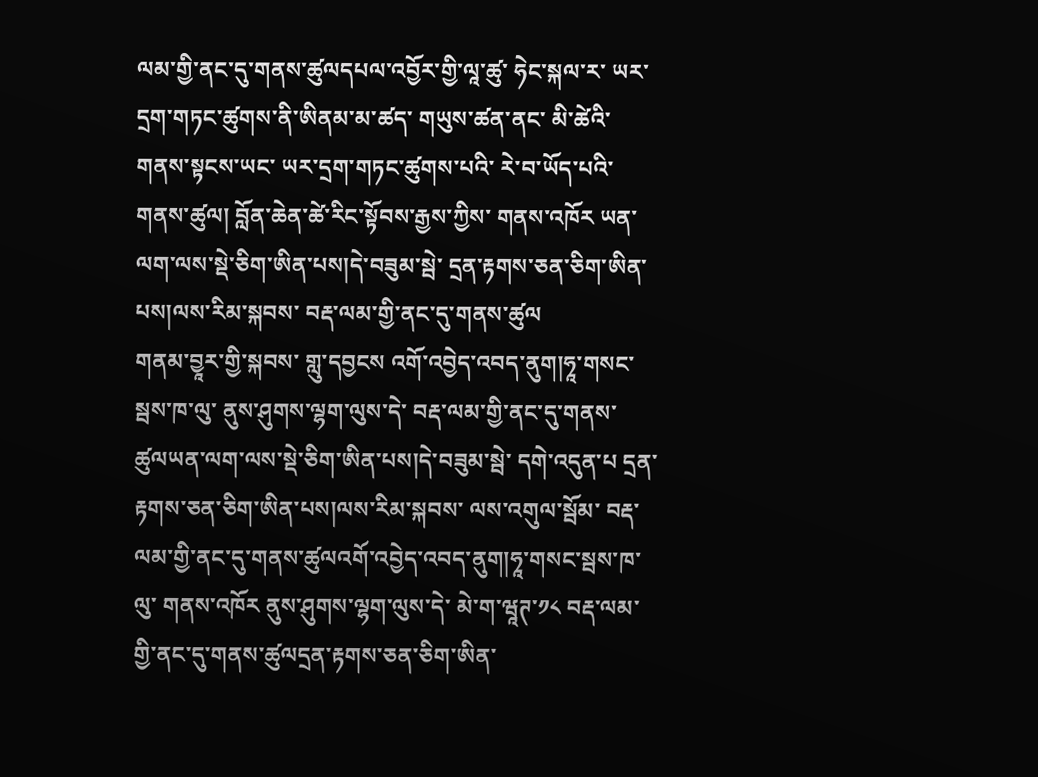ལམ་གྱི་ནང་དུ་གནས་ཚུལདཔལ་འབྱོར་གྱི་ལཱ་ཚུ་ ཧེང་སྐལ་ར་ ཡར་དྲག་གཏང་ཚུགས་ནི་ཨིནམ་མ་ཚད་ གཡུས་ཚན་ནང་ མི་ཚེའི་གནས་སྟངས་ཡང་ ཡར་དྲག་གཏང་ཚུགས་པའི་ རེ་བ་ཡོད་པའི་གནས་ཚུལ། བློན་ཆེན་ཚེ་རིང་སྟོབས་རྒྱས་ཀྱིས་ གནས་འཁོར ཡན་ལག་ལས་སྡེ་ཅིག་ཨིན་པས།དེ་བཟུམ་སྦེ་ དྲན་རྟགས་ཅན་ཅིག་ཨིན་པས།ལས་རིམ་སྐབས་ བརྡ་ལམ་གྱི་ནང་དུ་གནས་ཚུལ
གནམ་བྱཱར་གྱི་སྐབས་ གླུ་དབྱངས འགོ་འབྱེད་འབད་ནུག།ཧཱ་གསང་སྦས་ཁ་ལུ་ ནུས་ཤུགས་ལྷག་ལུས་དེ་ བརྡ་ལམ་གྱི་ནང་དུ་གནས་ཚུལཡན་ལག་ལས་སྡེ་ཅིག་ཨིན་པས།དེ་བཟུམ་སྦེ་ དགེ་འདུན་པ དྲན་རྟགས་ཅན་ཅིག་ཨིན་པས།ལས་རིམ་སྐབས་ ལས་འགུལ་སྦོམ་ བརྡ་ལམ་གྱི་ནང་དུ་གནས་ཚུལའགོ་འབྱེད་འབད་ནུག།ཧཱ་གསང་སྦས་ཁ་ལུ་ གནས་འཁོར ནུས་ཤུགས་ལྷག་ལུས་དེ་ མེ་ག་ཝཱཊ་༡༨ བརྡ་ལམ་གྱི་ནང་དུ་གནས་ཚུལདྲན་རྟགས་ཅན་ཅིག་ཨིན་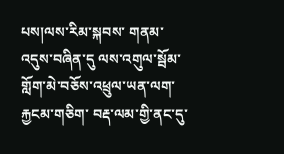པས།ལས་རིམ་སྐབས་ གནམ་འདུས་བཞིན་དུ ལས་འགུལ་སྦོམ་ གློག་མེ་བཅོས་འཕྲུལ་ཡན་ལག་རྐྱངམ་གཅིག་ བརྡ་ལམ་གྱི་ནང་དུ་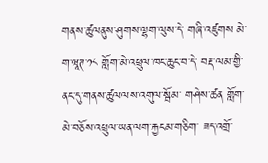གནས་ཚུལནུས་ཤུགས་ལྷག་ལུས་དེ་ གཞི་འཛུགས མེ་ག་ཝཱཊ་༡༨ གློག་མེ་འཕྲུལ་ཁང་ཆུང་བ་དེ་ བརྡ་ལམ་གྱི་ནང་དུ་གནས་ཚུལལས་འགུལ་སྦོམ་ གཤེས་ཚན གློག་མེ་བཅོས་འཕྲུལ་ཡན་ལག་རྐྱངམ་གཅིག་ ཟད་འགྲོ་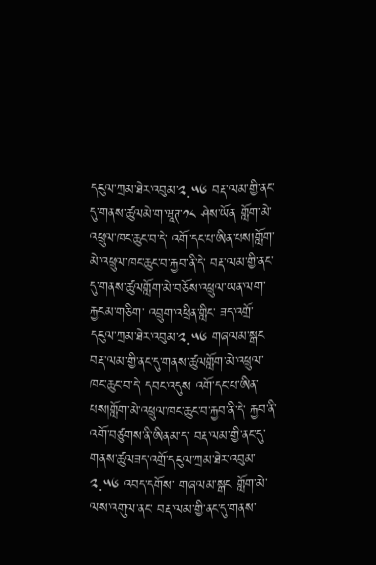དངུལ་ཀྲམ་ཐེར་འབུམ་༢.༥༦ བརྡ་ལམ་གྱི་ནང་དུ་གནས་ཚུལམེ་ག་ཝཱཊ་༡༨ ཤེས་ཡོན གློག་མེ་འཕྲུལ་ཁང་ཆུང་བ་དེ་ འགོ་དང་པ་ཨིན་པས།གློག་མེ་འཕྲུལ་ཁང་ཆུང་བ་རྐྱབ་ནི་དེ་ བརྡ་ལམ་གྱི་ནང་དུ་གནས་ཚུལགློག་མེ་བཅོས་འཕྲུལ་ཡན་ལག་རྐྱངམ་གཅིག་ འབྲུག་འཕྲིན་གླིང་ ཟད་འགྲོ་དངུལ་ཀྲམ་ཐེར་འབུམ་༢.༥༦ གཞལམ་སྒང བརྡ་ལམ་གྱི་ནང་དུ་གནས་ཚུལགློག་མེ་འཕྲུལ་ཁང་ཆུང་བ་དེ་ དབང་འདུས འགོ་དང་པ་ཨིན་པས།གློག་མེ་འཕྲུལ་ཁང་ཆུང་བ་རྐྱབ་ནི་དེ་ རྐྱབ་ནི་འགོ་བཙུགས་ནི་ཨིནམ་ད་ བརྡ་ལམ་གྱི་ནང་དུ་གནས་ཚུལཟད་འགྲོ་དངུལ་ཀྲམ་ཐེར་འབུམ་༢.༥༦ འབད་དགོས་ གཞལམ་སྒང གློག་མེ་ལས་འགུལ་ནང་ བརྡ་ལམ་གྱི་ནང་དུ་གནས་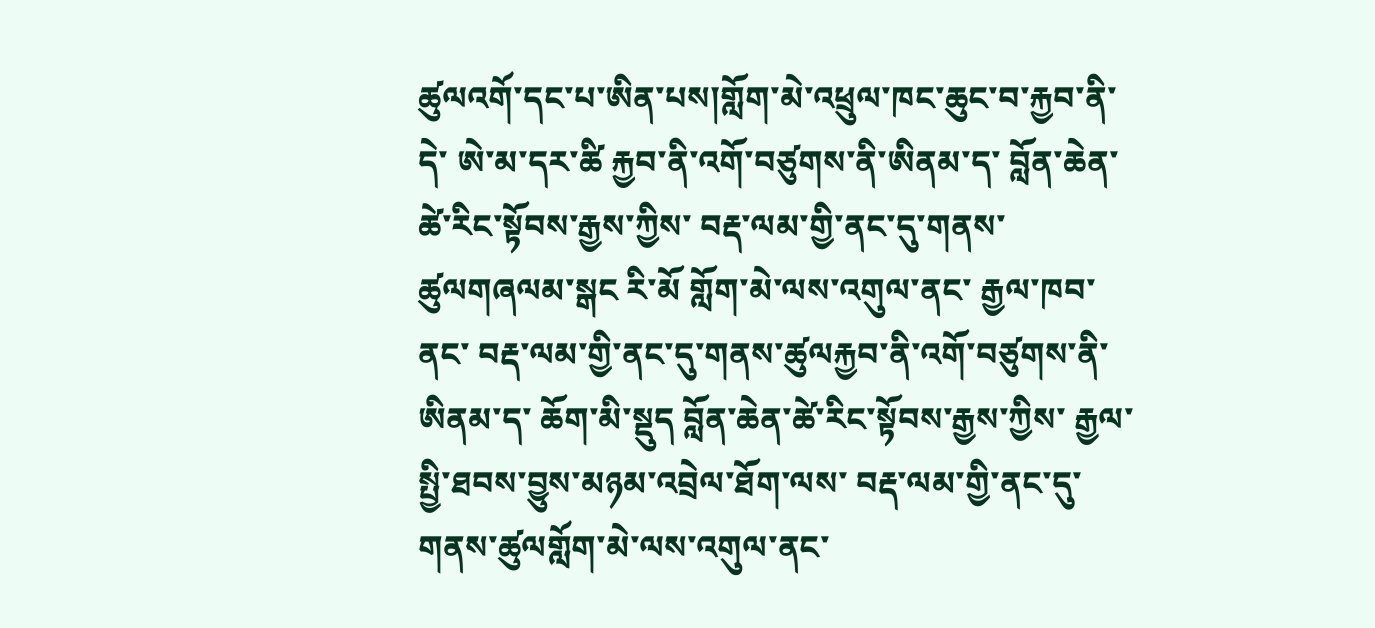ཚུལའགོ་དང་པ་ཨིན་པས།གློག་མེ་འཕྲུལ་ཁང་ཆུང་བ་རྐྱབ་ནི་དེ་ ཨེ་མ་དར་ཚི རྐྱབ་ནི་འགོ་བཙུགས་ནི་ཨིནམ་ད་ བློན་ཆེན་ཚེ་རིང་སྟོབས་རྒྱས་ཀྱིས་ བརྡ་ལམ་གྱི་ནང་དུ་གནས་ཚུལགཞལམ་སྒང རི་མོ གློག་མེ་ལས་འགུལ་ནང་ རྒྱལ་ཁབ་ནང་ བརྡ་ལམ་གྱི་ནང་དུ་གནས་ཚུལརྐྱབ་ནི་འགོ་བཙུགས་ནི་ཨིནམ་ད་ ཆོག་མི་སྡུད བློན་ཆེན་ཚེ་རིང་སྟོབས་རྒྱས་ཀྱིས་ རྒྱལ་སྤྱི་ཐབས་བྱུས་མཉམ་འབྲེལ་ཐོག་ལས་ བརྡ་ལམ་གྱི་ནང་དུ་གནས་ཚུལགློག་མེ་ལས་འགུལ་ནང་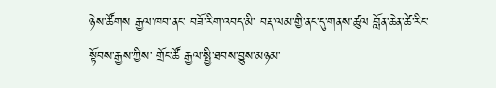ཉེས་ཚོགས རྒྱལ་ཁབ་ནང་ བཟོ་རིག་འབད་མི་ བརྡ་ལམ་གྱི་ནང་དུ་གནས་ཚུལ བློན་ཆེན་ཚེ་རིང་སྟོབས་རྒྱས་ཀྱིས་ གྲོང་ཚོ རྒྱལ་སྤྱི་ཐབས་བྱུས་མཉམ་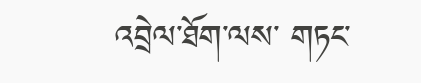འབྲེལ་ཐོག་ལས་ གཏང་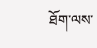ཐོག་ལས་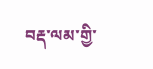བརྡ་ལམ་གྱི་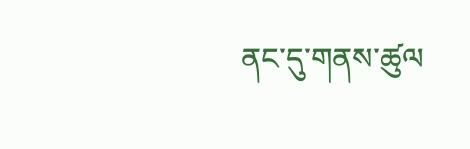ནང་དུ་གནས་ཚུལ